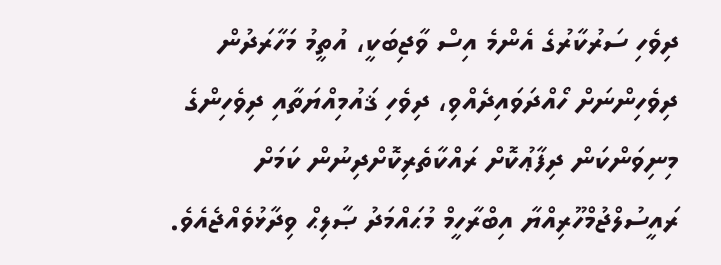ދިވެހި ސަރުކާރުގެ އެންމެ އިސް ވާޖިބަކީ، އުތީމު މަހާރަދުން ދިވެހިންނަށް ހޯއްދަވައިދެއްވި، ދިވެހި ޤައުމިއްޔަތާއި ދިވެހިންގެ މިނިވަންކަން ދިފާޢުކޮށް ރައްކާތެރިކޮށްދިނުން ކަމަށް ރައީސުލްޖުމްހޫރިއްޔާ އިބްރާހީމް މުޙައްމަދު ޞާލިޙް ވިދާޅުވެއްޖެއެވެ.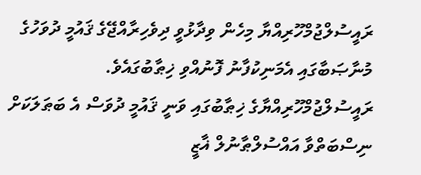ރައީސުލްޖުމްހޫރިއްޔާ މިހެން ވިދާޅުވީ ދިވެހިރާއްޖޭގެ ޤައުމީ ދުވަހުގެ މުނާޞަބާގައި އެމަނިކުފާނު ފޮނުއްވި ޚިޠާބުގައެވެ.
ރައީސުލްޖުމްހޫރިއްޔާގެ ޚިޠާބުގައި ވަނީ ޤައުމީ ދުވަސް އެ ބަޠަލަކަށް ނިސްބަތްވާ އައްސުލްޠާނުލް ޣާޒީ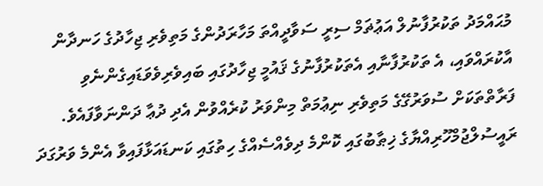މުޙައްމަދު ތަކުރުފާނުލް އަޢުޡަމް ސިރީ ސަވާދީއްތަ މަހާރަދުންގެ މަތިވެރި ޖިހާދުގެ ހަނދާން އާކުރައްވައި، އެ ތަކުރުފާނާއި އެތަކުރުފާނުގެ ޤައުމީ ޖިހާދުގައި ބައިވެރިވެވަޑައިގެންނެވި ފަރާތްތަކަށް ސުވަރުގޭގެ މަތިވެރި ނިޢުމަތް މިންވަރު ކުރެއްވުން އެދި ދުޢާ ދަންނަވާފައެވެ.
ރައީސުލްޖުމްހޫރިއްޔާގެ ޚިޠާބުގައި ކޮންމެ ދިވެއްސެއްގެ ހިތުގައި ކަނޑައަޅާފައިވާ އެންމެ ވަރުގަދަ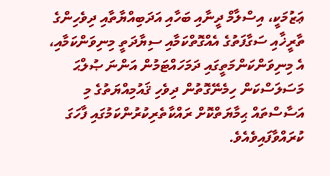ޢަޒުމަކީ، އިސްލާމް ދީނާއި ބަހާއި އަދަބިއްޔާތާއި ދިވެހިންގެ ތާރީޚާއި ސަގާފަތުގެ އެއްގޮތްކަމާއި ސިޔާދަތީ މިނިވަންކަމާއި، އެ މިނިވަންކަންމަތީގައި ދަމަހައްޓަމުން އަންނަ ޞުލްޙަ މަސަލަސްކަން ހިމެނޭގޮތުން ދިވެހި ޤައުމިއްޔަތުގެ މި އަސާސްތައް ޙިމާޔަތްކޮށް ރައްކާތެރިކުރުންކަމުގައި ފާހަގަ ކުރައްވާފައިވެއެވެ.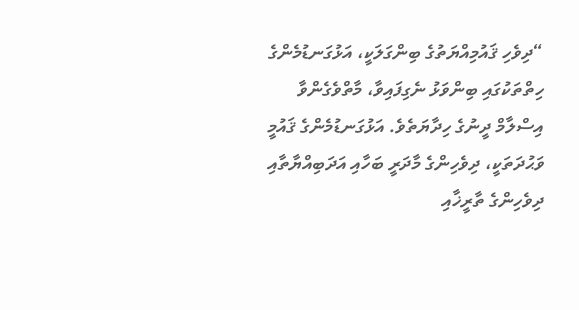“ދިވެހި ޤައުމިއްޔަތުގެ ބިންގަލަކީ، އަޅުގަނޑުމެންގެ ހިތްތަކުގައި ބިންވަޅު ނެގިފައިވާ، މާތްވެގެންވާ އިސްލާމް ދީނުގެ ހިދާޔަތެވެ. އަޅުގަނޑުމެންގެ ޤައުމީ ވަޙުދަތަކީ، ދިވެހިންގެ މާދަރީ ބަހާއި އަދަބިއްޔާތާއި ދިވެހިންގެ ތާރީޚާއި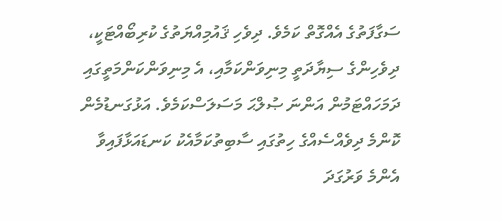ސަގާފަތުގެ އެއްގޮތް ކަމެވެ. ދިވެހި ޤައުމިއްޔަތުގެ ކުރިބޯއްޓަކީ، ދިވެހިންގެ ސިޔާދަތީ މިނިވަންކަމާއި، އެ މިނިވަންކަންމަތީގައި ދަމަހައްޓަމުން އަންނަ ޞުލްޙަ މަސަލަސްކަމެވެ. އަޅުގަނޑުމެން ކޮންމެ ދިވެއްސެއްގެ ހިތުގައި ސާބިތުކަމާއެކު ކަނޑައަޅާފައިވާ އެންމެ ވަރުގަދަ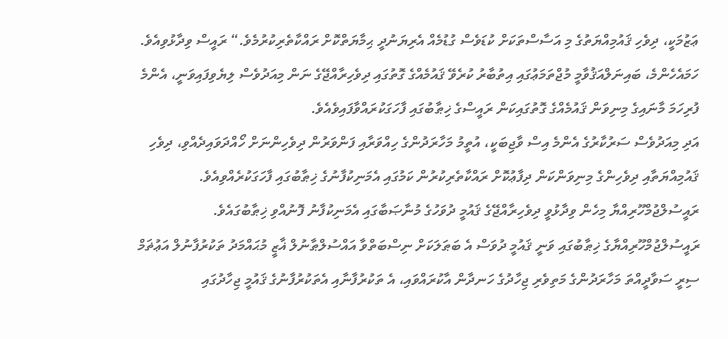ޢަޒުމަކީ، ދިވެހި ޤައުމިއްޔަތުގެ މި އަސާސްތަކަށް ކުޑަވެސް ގުޑުމެއް އެރިޔަނުދީ ޙިމާޔަތްކޮށް ރައްކާތެރިކުރުމެވެ.“ ރައީސް ވިދާޅުވިއެވެ.
ހަމައެހެންމެ، ބައިނަލްއަޤުވާމީ މުޖްތަމަޢުގައި އިތުބާރު ކުރެވޭ ޤައުމެއްގެ ގޮތުގައި ދިވެހިރާއްޖޭގެ ނަން މިއަދުވެސް ލިޔެވިފައިވަނީ، އެންމެ ފުރިހަމަ މާނައިގެ މިނިވަން ޤައުމެއްގެ ގޮތުގައިކަން ރައީސްގެ ޚިޠާބުގައި ފާހަގަކުރައްވާފައިވެއެވެ.
އަދި މިއަދުވެސް ސަރުކާރުގެ އެންމެ އިސް ވާޖިބަކީ، އުތީމު މަހާރަދުންގެ ހިއްވަރާއި ފަންވަރުން ދިވެހިންނަށް ހޯއްދަވައިދެއްވި، ދިވެހި ޤައުމިއްޔަތާއި ދިވެހިންގެ މިނިވަންކަން ދިފާޢުކޮށް ރައްކާތެރިކުރުން ކަމުގައި އެމަނިކުފާނުގެ ޚިޠާބުގައި ފާހަގަކުރެއްވިއެވެ.
ރައީސުލްޖުމްހޫރިއްޔާ މިހެން ވިދާޅުވީ ދިވެހިރާއްޖޭގެ ޤައުމީ ދުވަހުގެ މުނާޞަބާގައި އެމަނިކުފާނު ފޮނުއްވި ޚިޠާބުގައެވެ.
ރައީސުލްޖުމްހޫރިއްޔާގެ ޚިޠާބުގައި ވަނީ ޤައުމީ ދުވަސް އެ ބަޠަލަކަށް ނިސްބަތްވާ އައްސުލްޠާނުލް ޣާޒީ މުޙައްމަދު ތަކުރުފާނުލް އަޢުޡަމް ސިރީ ސަވާދީއްތަ މަހާރަދުންގެ މަތިވެރި ޖިހާދުގެ ހަނދާން އާކުރައްވައި، އެ ތަކުރުފާނާއި އެތަކުރުފާނުގެ ޤައުމީ ޖިހާދުގައި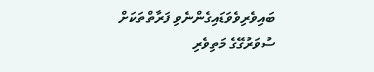ބައިވެރިވެވަޑައިގެންނެވި ފަރާތްތަކަށް ސުވަރުގޭގެ މަތިވެރި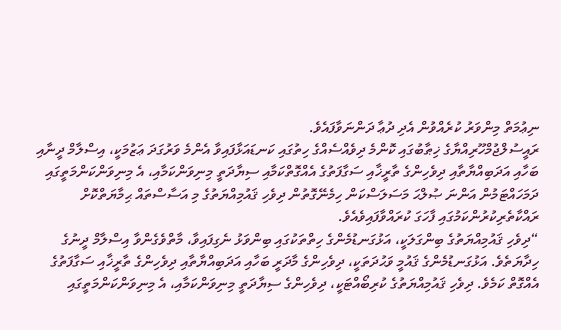ނިޢުމަތް މިންވަރު ކުރެއްވުން އެދި ދުޢާ ދަންނަވާފައެވެ.
ރައީސުލްޖުމްހޫރިއްޔާގެ ޚިޠާބުގައި ކޮންމެ ދިވެއްސެއްގެ ހިތުގައި ކަނޑައަޅާފައިވާ އެންމެ ވަރުގަދަ ޢަޒުމަކީ، އިސްލާމް ދީނާއި ބަހާއި އަދަބިއްޔާތާއި ދިވެހިންގެ ތާރީޚާއި ސަގާފަތުގެ އެއްގޮތްކަމާއި ސިޔާދަތީ މިނިވަންކަމާއި، އެ މިނިވަންކަންމަތީގައި ދަމަހައްޓަމުން އަންނަ ޞުލްޙަ މަސަލަސްކަން ހިމެނޭގޮތުން ދިވެހި ޤައުމިއްޔަތުގެ މި އަސާސްތައް ޙިމާޔަތްކޮށް ރައްކާތެރިކުރުންކަމުގައި ފާހަގަ ކުރައްވާފައިވެއެވެ.
“ދިވެހި ޤައުމިއްޔަތުގެ ބިންގަލަކީ، އަޅުގަނޑުމެންގެ ހިތްތަކުގައި ބިންވަޅު ނެގިފައިވާ، މާތްވެގެންވާ އިސްލާމް ދީނުގެ ހިދާޔަތެވެ. އަޅުގަނޑުމެންގެ ޤައުމީ ވަޙުދަތަކީ، ދިވެހިންގެ މާދަރީ ބަހާއި އަދަބިއްޔާތާއި ދިވެހިންގެ ތާރީޚާއި ސަގާފަތުގެ އެއްގޮތް ކަމެވެ. ދިވެހި ޤައުމިއްޔަތުގެ ކުރިބޯއްޓަކީ، ދިވެހިންގެ ސިޔާދަތީ މިނިވަންކަމާއި، އެ މިނިވަންކަންމަތީގައި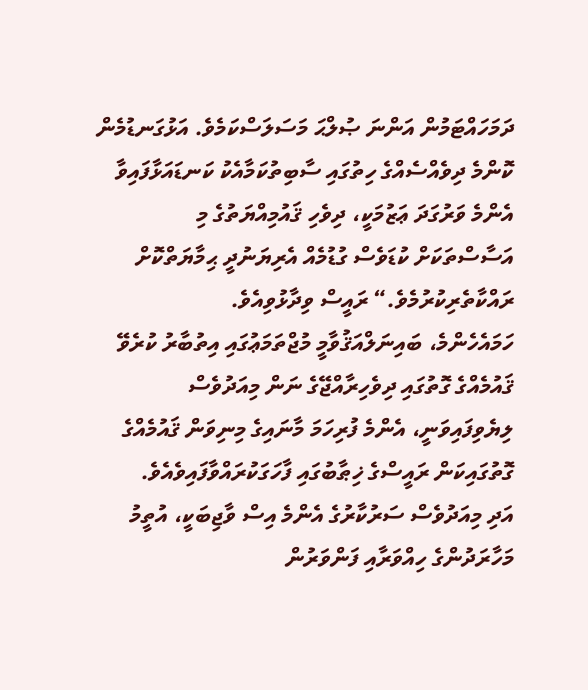ދަމަހައްޓަމުން އަންނަ ޞުލްޙަ މަސަލަސްކަމެވެ. އަޅުގަނޑުމެން ކޮންމެ ދިވެއްސެއްގެ ހިތުގައި ސާބިތުކަމާއެކު ކަނޑައަޅާފައިވާ އެންމެ ވަރުގަދަ ޢަޒުމަކީ، ދިވެހި ޤައުމިއްޔަތުގެ މި އަސާސްތަކަށް ކުޑަވެސް ގުޑުމެއް އެރިޔަނުދީ ޙިމާޔަތްކޮށް ރައްކާތެރިކުރުމެވެ.“ ރައީސް ވިދާޅުވިއެވެ.
ހަމައެހެންމެ، ބައިނަލްއަޤުވާމީ މުޖްތަމަޢުގައި އިތުބާރު ކުރެވޭ ޤައުމެއްގެ ގޮތުގައި ދިވެހިރާއްޖޭގެ ނަން މިއަދުވެސް ލިޔެވިފައިވަނީ، އެންމެ ފުރިހަމަ މާނައިގެ މިނިވަން ޤައުމެއްގެ ގޮތުގައިކަން ރައީސްގެ ޚިޠާބުގައި ފާހަގަކުރައްވާފައިވެއެވެ.
އަދި މިއަދުވެސް ސަރުކާރުގެ އެންމެ އިސް ވާޖިބަކީ، އުތީމު މަހާރަދުންގެ ހިއްވަރާއި ފަންވަރުން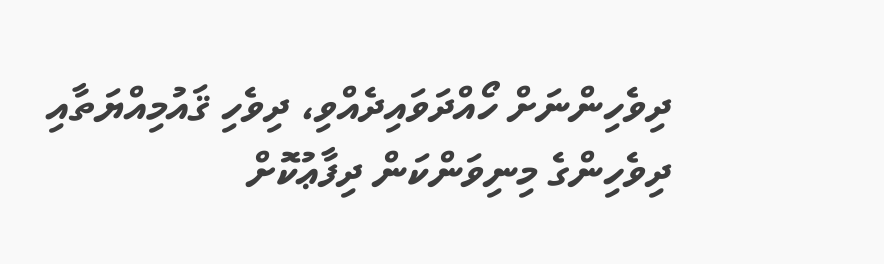ދިވެހިންނަށް ހޯއްދަވައިދެއްވި، ދިވެހި ޤައުމިއްޔަތާއި ދިވެހިންގެ މިނިވަންކަން ދިފާޢުކޮށް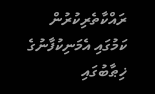ރައްކާތެރިކުރުން ކަމުގައި އެމަނިކުފާނުގެ ޚިޠާބުގައި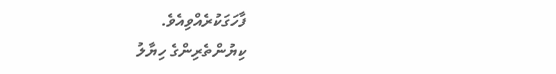ފާހަގަކުރެއްވިއެވެ.
ކިޔުންތެރިންގެ ހިޔާލު